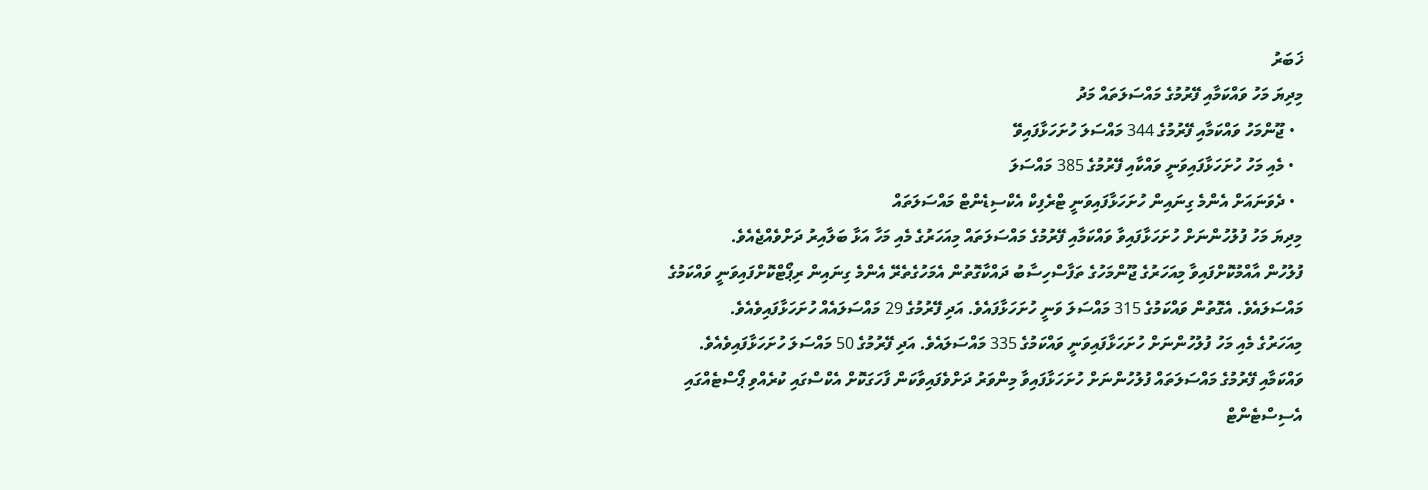ޚަބަރު
މިދިޔަ މަހު ވައްކަމާއި ފޭރުމުގެ މައްސަލަތައް މަދު
  • ޖޫންމަހު ވައްކަމާއި ފޭރުމުގެ 344 މައްސަލަ ހުށަހަޅާފައިވޭ
  • މެއި މަހު ހުށަހަޅާފައިވަނީ ވައްކާއި ފޭރުމުގެ 385 މައްސަލަ
  • ދެވަނައަށް އެންމެ ގިނައިން ހުށަހަޅާފައިވަނީ ޓްރެފިކް އެކްސިޑެންޓް މައްސަލަތައް
މިދިޔަ މަހު ފުލުހުންނަށް ހުށަހަޅާފައިވާ ވައްކަމާއި ފޭރުމުގެ މައްސަލަތައް މިއަހަރުގެ މެއި މަހާ އަޅާ ބަލާއިރު ދަށްވެއްޖެއެވެ.
ފުލުހުން އާއްމުކޮށްފައިވާ މިއަހަރުގެ ޖޫންމަހުގެ ތަފާސްހިސާބު ދައްކާގޮތުން އެމަހުގެތެރޭ އެންމެ ގިނައިން ރިޕޯޓްކޮށްފައިވަނީ ވައްކަމުގެ މައްސަލައެވެ. އެގޮތުން ވައްކަމުގެ 315 މައްސަލަ ވަނީ ހުށަހަޅާފައެވެ. އަދި ފޭރުމުގެ 29 މައްސަލައެއް ހުށަހަޅާފައިވެއެވެ.
މިއަހަރުގެ މެއި މަހު ފުލުހުންނަށް ހުށަހަޅާފައިވަނީ ވައްކަމުގެ 335 މައްސަލައެވެ. އަދި ފޭރުމުގެ 50 މައްސަލަ ހުށަހަޅާފައިވެއެވެ.
ވައްކަމާއި ފޭރުމުގެ މައްސަލަތައް ފުލުހުންނަށް ހުށަހަޅާފައިވާ މިންވަރު ދަށްވެފައިވާކަން ފާހަގަކޮށް އެކްސްގައި ކުރެއްވި ޕޯސްޓެއްގައި އެސިސްޓެންޓް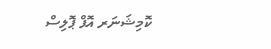ކޮމިޝަނަރ އޮފް ޕޮލިސް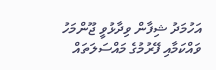އަހުމަދު ޝިފާން ވިދާޅުވީ ޖޫންމަހު ވައްކަމާއި ފޭރުމުގެ މައްސަލަތައް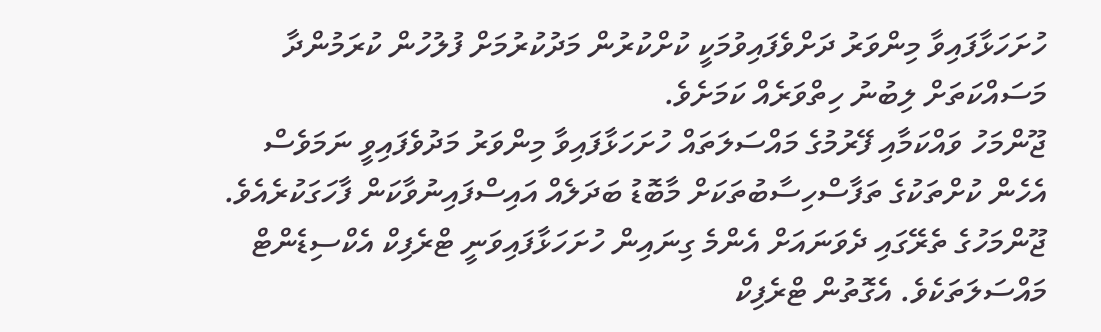ހުށަހަޅާފައިވާ މިންވަރު ދަށްވެފައިވުމަކީ ކުށްކުރުން މަދުކުރުމަށް ފުލުހުން ކުރަމުންދާ މަސައްކަތަށް ލިބުނު ހިތްވަރެއް ކަމަށެވެ.
ޖޫންމަހު ވައްކަމާއި ފޭރުމުގެ މައްސަލަތައް ހުށަހަޅާފައިވާ މިންވަރު މަދުވެފައިވީ ނަމަވެސް އެހެން ކުށްތަކުގެ ތަފާސްހިސާބުތަކަށް މާބޮޑު ބަދަލެއް އައިސްފައިނުވާކަން ފާހަގަކުރެއެވެ.
ޖޫންމަހުގެ ތެރޭގައި ދެވަނައަށް އެންމެ ގިނައިން ހުށަހަޅާފައިވަނީ ޓްރެފިކް އެކްސިޑެންޓް މައްސަލަތަކެވެ. އެގޮތުން ޓްރެފިކް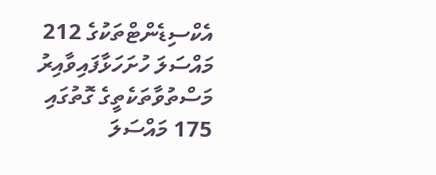އެކްސިޑެންޓްތަކުގެ 212 މައްސަލަ ހުށަހަޅާފައިވާއިރު މަސްތުވާތަކެތީގެ ގޮތުގައި 175 މައްސަލަ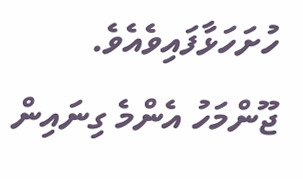ހުށަހަޅާފައިވެއެވެ.
ޖޫންމަހު އެންމެ ގިނައިން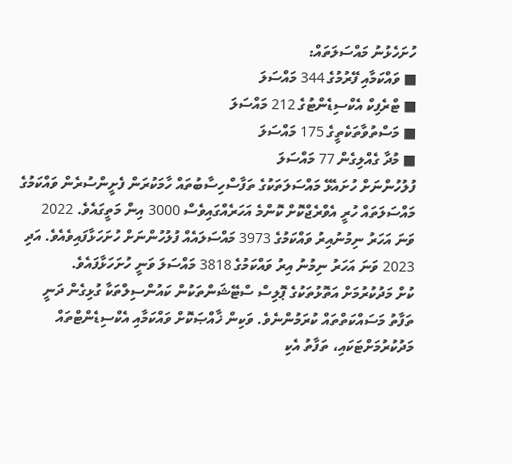ހުށަހެޅުނު މައްސަލަތައް:
■ ވައްކަމާއި ފޭރުމުގެ 344 މައްސަލަ
■ ޓްރެފިކް އެކްސިޑެންޓުގެ 212 މައްސަލަ
■ މަސްތުވާތަކެތީގެ 175 މައްސަލަ
■ މުދާ ގެއްލިގެން 77 މައްސަލަ
ފުލުހުންނަށް ހުށައެޅޭ މައްސަލަތަކުގެ ތަފާސްހިސާބުތައް ހާމަކުރަން ފެށީންސުރެން ވައްކަމުގެ މައްސަލަތައް ހުރީ އެވްރެޖްކޮށް ކޮންމެ އަހަރެއްގައިވެސް 3000 އިން މަތީގައެވެ. 2022 ވަނަ އަހަރު ނިމުނުއިރު ވައްކަމުގެ 3973 މައްސަލައެއް ފުލުހުންނަށް ހުށަހަޅާފައިވެއެވެ. އަދި 2023 ވަނަ އަހަރު ނިމުނު އިރު ވައްކަމުގެ 3818 މައްސަލަ ވަނީ ހުށަހަޅާފައެވެ.
ކުށް މަދުކުރުމަށް އަތޮޅުތަކުގެ ޕޮލިސް ސްޓޭޝަންތަކުން ކައުންސިލްތަކާ ގުޅިގެން ދަނީ ތަފާތު މަސައްކަތްތައް ކުރަމުންނެވެ. ވަކިން ޚާއްޞަކޮށް ވައްކަމާއި އެކްސިޑެންޓްތައް މަދުކުރުމަށްޓަކައި، ތަފާތު އެކި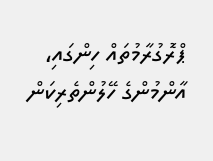ޕްރޮގުރާމުތައް ހިންގައި، އާންމުންގެ ހޭލުންތެރިކަން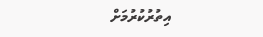އިތުރުކުރުމަށް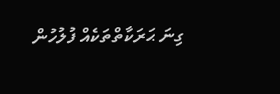ގިނަ ޙަރަކާތްތަކެއް ފުލުހުން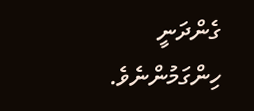ގެންދަނީ ހިންގަމުންނެވެ.